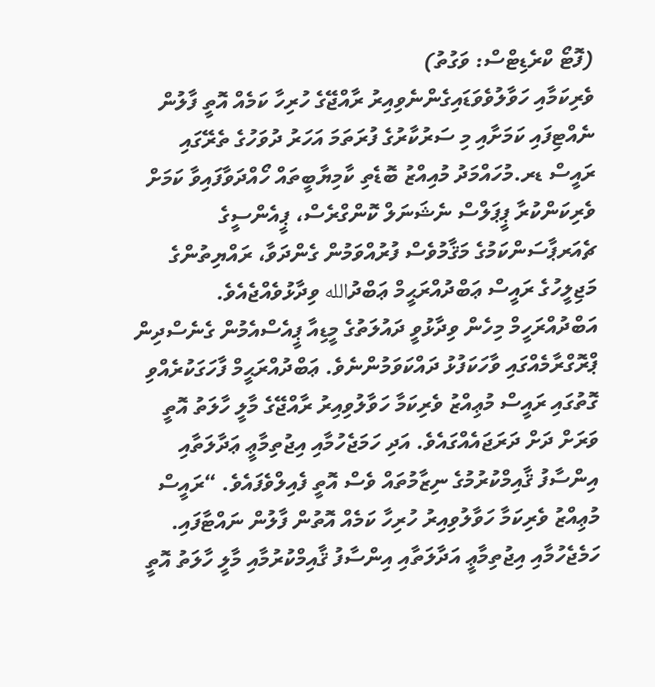(ފޮޓޯ ކްރެޑިޓްސް: ވަގުތު)
ވެރިކަމާއި ހަވާލުވެވަޑައިގެންނެވިއިރު ރާއްޖޭގެ ހުރިހާ ކަމެއް އޮތީ ފާލުން ނެއްޓިފައި ކަމަށާއި މި ސަރުކާރުގެ ފުރަތަމަ އަހަރު ދުވަހުގެ ތެރޭގައި ރައީސް ޑރ.މުހައްމަދު މުއިއްޒު ބޮޑެތި ކާމިޔާބީތައް ހޯއްދަވާފައިވާ ކަމަށް ވެރިކަންކުރާ ޕީޕަލްސް ނެޝަނަލް ކޮންގްރެސް، ޕީއެންސީގެ ޗެއަރޕާސަންކަމުގެ މަޤާމުވެސް ފުރުއްވަމުން ގެންދަވާ، ރައްޔިތުންގެ މަޖިލީހުގެ ރައީސް ޢަބްދުއްރަޙީމް ޢަބްދުالله ވިދާޅުވެއްޖެއެވެ.
އަބްދުއްރަހީމް މިހެން ވިދާޅުވީ ދައުލަތުގެ މީޑިއާ ޕީއެސްއެމުން ގެނެސްދިން ޕްރޮގްރާމެއްގައި ވާހަކަފުޅު ދައްކަވަމުންނެވެ. ޢަބްދުއްރަޙީމް ފާހަގަކުރެއްވި ގޮތުގައި ރައީސް މުޢިއްޒު ވެރިކަމާ ހަވާލުވިއިރު ރާއްޖޭގެ މާލީ ހާލަތު އޮތީ ވަރަށް ދަށް ދަރަޖައެއްގައެވެ. އަދި ހަމަޖެހުމާއި އިޖުތިމާޢީ ޢަދާލަތާއި އިންސާފު ޤާއިމްކުރުމުގެ ނިޒާމުތައް ވެސް އޮތީ ފެއިލްވެފައެވެ. “ރައީސް މުޢިއްޒު ވެރިކަމާ ހަވާލުވިއިރު ހުރިހާ ކަމެއް އޮތުން ފާލުން ނައްޓާފައި. ހަމެޖެހުމާއި އިޖުތިމާޢީ އަދާލަތާއި އިންސާފު ޤާއިމްކުރުމާއި މާލީ ހާލަތު އޮތީ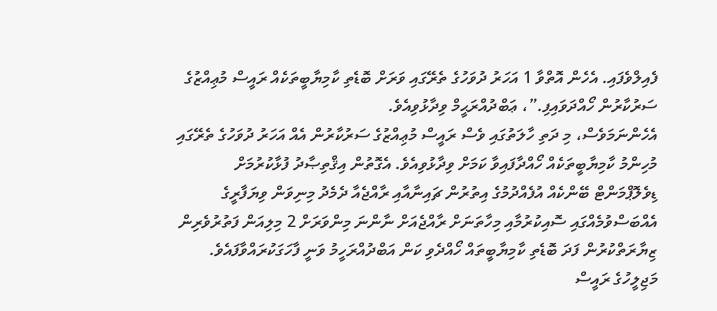ފެއިލްވެފައި. އެހެން އޮތްވާ 1 އަހަރު ދުވަހުގެ ތެރޭގައި ވަރަށް ބޮޑެތި ކާމިޔާބީތަކެއް ރައީސް މުޢިއްޒުގެ ސަރުކާރުން ހޯއްދަވައިފި.”، ޢަބްދުއްރަޙީމް ވިދާޅުވިއެވެ.
އެހެންނަމަވެސް، މި ދަތި ހާލަތުގައި ވެސް ރައީސް މުޢިއްޒުގެ ސަރުކާރުން އެއް އަހަރު ދުވަހުގެ ތެރޭގައި މުހިންމު ކާމިޔާބީތަކެއް ހޯއްދާފައިވާ ކަމަށް ވިދާޅުވިއެވެ. އެގޮތުން އިޤްތިޞާދު ފުޅާކުރުމަށް ޑިވެލޮޕްމަންޓް ބޭންކެއް އުފެއްދުމުގެ އިތުރުން ޗައިނާއާއި ރާއްޖެއާ ދެމެދު މިނިވަން ވިޔަފާރީގެ އެއްބަސްވުމެއްގައި ސޮއިކުރުމާއި މިހާތަނަށް ރާއްޖެއަށް ނާންނަ މިންވަރަށް 2 މިލިއަން ފަތުރުވެރިން ޒިޔާރަތްކުރުން ފަދަ ބޮޑެތި ކާމިޔާބީތައް ހޯއްދެވި ކަން އަބްދުއްރަހީމު ވަނީ ފާހަގަކުރައްވާފައެވެ.
މަޖިލީހުގެ ރައީސް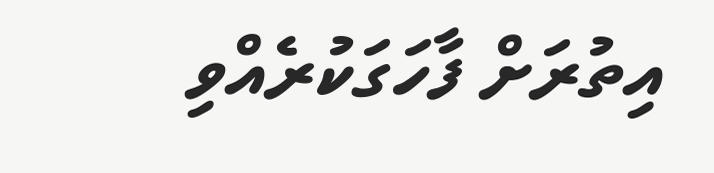އިތުރަށް ފާހަގަކުރެއްވި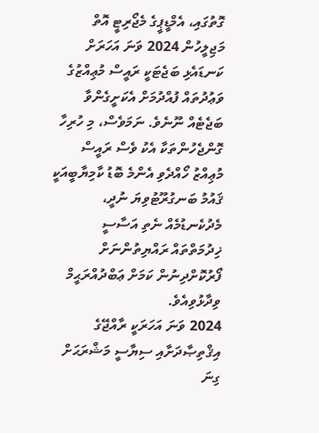ގޮތުގައި، އެމްޑީޕީގެ މެޖޯރިޓީ އޮތް މަޖިލީހުން 2024 ވަނަ އަހަރަށް ކަނޑައެޅި ބަޖެޓަކީ ރައީސް މުޢިއްޒުގެ ވަޢުދުތައް ފުއްދުމަށް އެކަށީގެންވާ ބަޖެޓެއް ނޫނެވެ. ނަމަވެސް، މި ހުރިހާ ގޮންޖެހުންތަކާ އެކު ވެސް ރައީސް މުޢިއްޒު ހޯއްދެވި އެންމެ ބޮޑު ކާމިޔާބީއަކީ ޤައުމު ބަނގުރޫޓުވިޔަ ނުދީ، މެދުކެނޑުމެއް ނެތި އަސާސީ ޚިދުމަތްތައް ރައްޔިތުންނަށް ފޯރުކޮށްދިނުން ކަމަށް ޢަބްދުއްރަޙީމް ވިދާޅުވިއެވެ.
2024 ވަނަ އަހަރަކީ ރާއްޖޭގެ އިޤްތިޞާދަށާއި ސިޔާސީ މަޝްރަޙަށް ގިނަ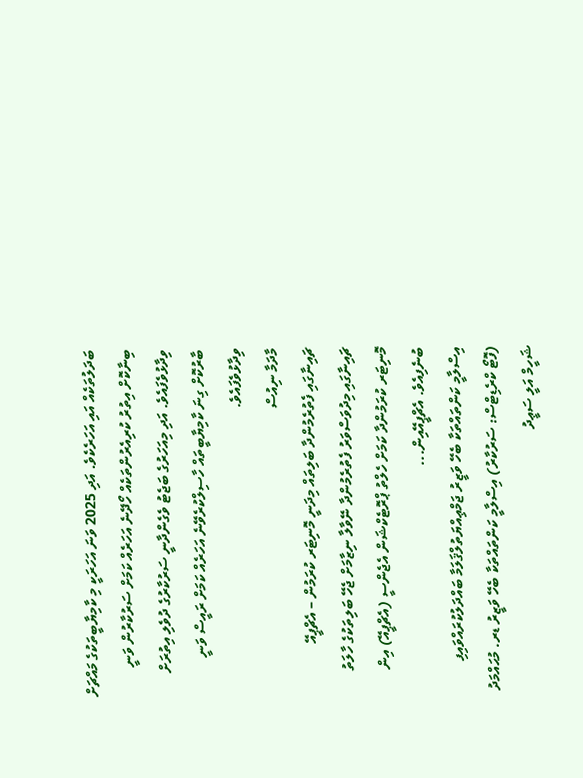ބަދަލުތަކެއް އައި އަހަރެކެވެ. އަދި 2025 ވަނަ އަހަރަކީ މި ކާމިޔާބީތަކުގެ މައްޗަށް ބިނާކޮށް އިތުރު ކުރިއެރުންތަކެއް ހޯދޭނެ އަހަރެއް ކަމަށް ސަރުކާރުން ވަނީ ވިދާޅުވެފައެވެ. އަދި މިއަހަރުގެ ބަޖެޓު ވެގެންދާނީ ސަރުކާރުގެ ދުވެލި އިތުރަށް ބާރުކޮށް ގިނަ ކާމިޔާބީތައް ހާސިލްކުރެވޭނެ އަހަރެއް ކަމަށް ރައީސް ވަނީ ވިދާޅުވެފައެވެ.
މާދަމާ ނިއުސް
ޗައިނާގައި ފެތުރެމުންދާ ބަލިތައް މިދަނީ މޮނިޓަރ ކުރަމުން – އެޗްޕީއޭ
ޗައިނާގައި މިދުވަސްވަރު ފެތުރެމުންދާ ނޭވާލާ ނިޒާމަށް ޖެހޭ ބަލިތަކުގެ ހާލަތު މޮނިޓަރ ކުރަމުންދާ ކަމަށް ހެލްތު ޕްރޮޓެކްޝަން އެޖެންސީ (އެޗްޕީއޭ) އިން ބުނެފިއެވެ. އެޗްޕީއޭއިން...
އިސްލާމީ ކަންތައްތަކާ ބެހޭ ވަޒީރު ޖަމްޢިއްޔަތުލްޤަލަމާ ބައްދަލުކުރައްވައިފި
(ފޮޓޯ ކްރެޑިޓްސް: ސަރުކާރު) އިސްލާމީ ކަންތައްތަކާ ބެހޭ ވަޒީރު ޑރ. މުޙައްމަދު ޝަހީމް އަލީ ސަޢީދު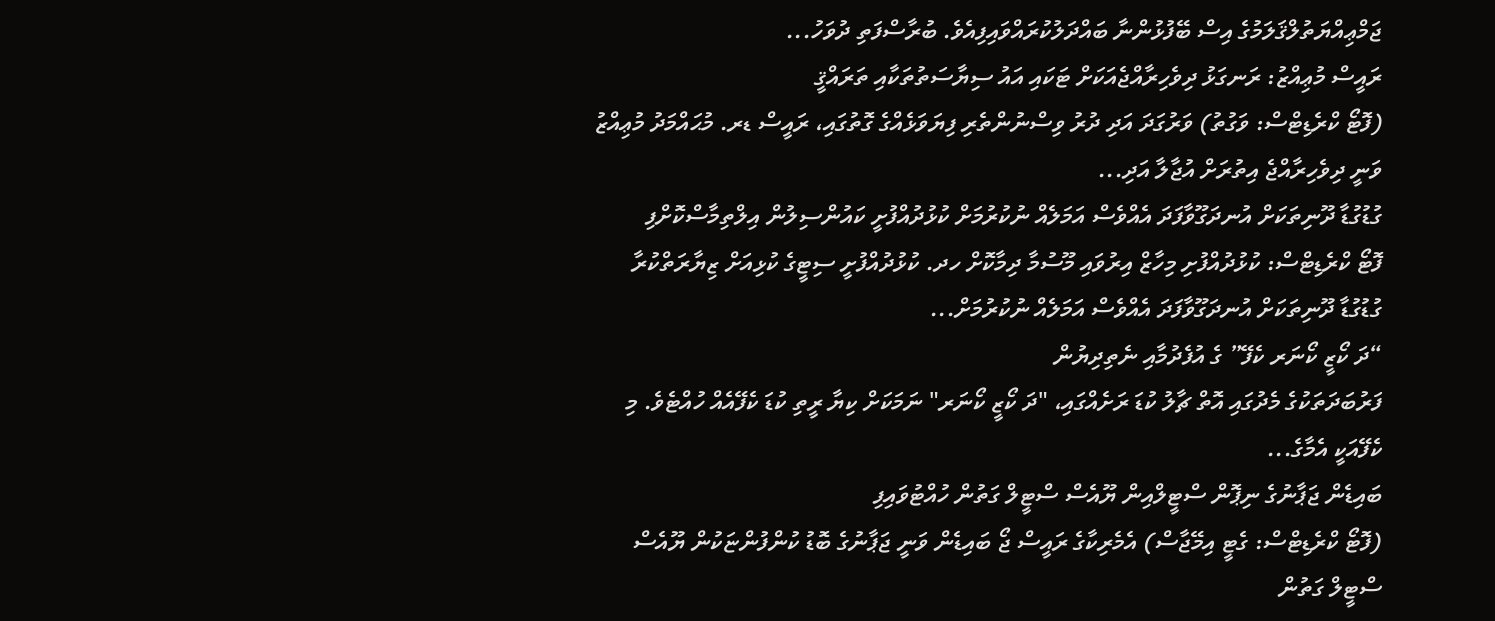ޖަމްޢިއްޔަތުލްޤަލަމުގެ އިސް ބޭފުޅުންނާ ބައްދަލުކުރައްވައިފިއެވެ. ބުރާސްފަތި ދުވަހު...
ރައީސް މުޢިއްޒު: ރަނގަޅު ދިވެހިރާއްޖެއަކަށް ޓަކައި އައު ސިޔާސަތުތަކާއި ތަރައްޤީ
(ފޮޓޯ ކްރެޑިޓްސް: ވަގުތު) ވަރުގަދަ އަދި ދުރު ވިސްނުންތެރި ފިޔަވަޅެއްގެ ގޮތުގައި، ރައީސް ޑރ. މުޙައްމަދު މުޢިއްޒު ވަނީ ދިވެހިރާއްޖެ އިތުރަށް އުޖާލާ އަދި...
ގުޑުގުޑާ ދޫނިތަކަށް އުނދަގޫވާފަދަ އެއްވެސް އަމަލެއް ނުކުރުމަށް ކުޅުދުއްފުށީ ކައުންސިލުން އިލްތިމާސްކޮށްފި
ފޮޓޯ ކްރެޑިޓްސް: ކުޅުދުއްފުށި މިހާޒް އިރުވައި މޫސުމާ ދިމާކޮށް ހދ. ކުޅުދުއްފުށީ ސިޓީގެ ކުޅިއަށް ޒިޔާރަތްކުރާ ގުޑުގުޑާ ދޫނިތަކަށް އުނދަގޫވާފަދަ އެއްވެސް އަމަލެއް ނުކުރުމަށް...
“ދަ ކޯޒީ ކޯނަރ ކެފޭ” ގެ އުފެދުމާއި ނެތިދިޔުން
ފަރުބަދަތަކުގެ މެދުގައި އޮތް ޗާލު ކުޑަ ރަށެއްގައި، "ދަ ކޯޒީ ކޯނަރ" ނަމަކަށް ކިޔާ ރީތި ކުޑަ ކެފޭއެއް ހުއްޓެވެ. މި ކެފޭއަކީ އެމާގެ...
ބައިޑެން ޖަޕާނުގެ ނިޕޮން ސްޓީލްއިން ޔޫއެސް ސްޓީލް ގަތުން ހުއްޓުވައިފި
(ފޮޓޯ ކްރެޑިޓްސް: ގެޓީ އިމޭޖާސް) އެމެރިކާގެ ރައީސް ޖޯ ބައިޑެން ވަނީ ޖަޕާނުގެ ބޮޑު ކުންފުންޏަކުން ޔޫއެސް ސްޓީލް ގަތުން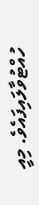ހުއްޓުވާލައިފައެވެ. މިއީ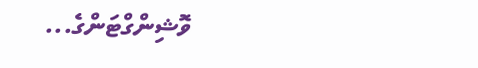ވޮޝިންގްޓަންގެ...